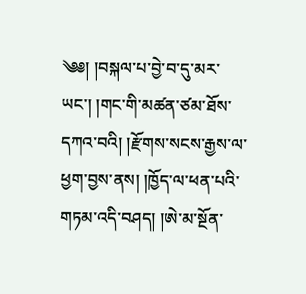༄༅། །བསྐལ་པ་བྱེ་བ་དུ་མར་ཡང་། །གང་གི་མཚན་ཙམ་ཐོས་དཀའ་བའི། །རྫོགས་སངས་རྒྱས་ལ་ཕྱག་བྱས་ནས། །ཁྱོད་ལ་ཕན་པའི་གཏམ་འདི་བཤད། །ཨེ་མ་སྔོན་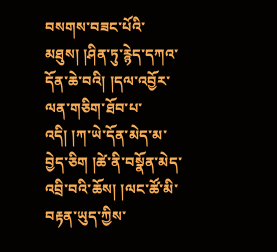བསགས་བཟང་པོའི་མཐུས། །ཤིན་ཏུ་རྙེད་དཀའ་དོན་ཆེ་བའི། །དལ་འབྱོར་ལན་གཅིག་ཐོབ་པ་འདི། །ཀ་ཡེ་དོན་མེད་མ་བྱེད་ཅིག །ཚེ་ནི་བསྣོན་མེད་འབྲི་བའི་ཆོས། །ལང་ཚོ་མི་བརྟན་ཡུད་ཀྱིས་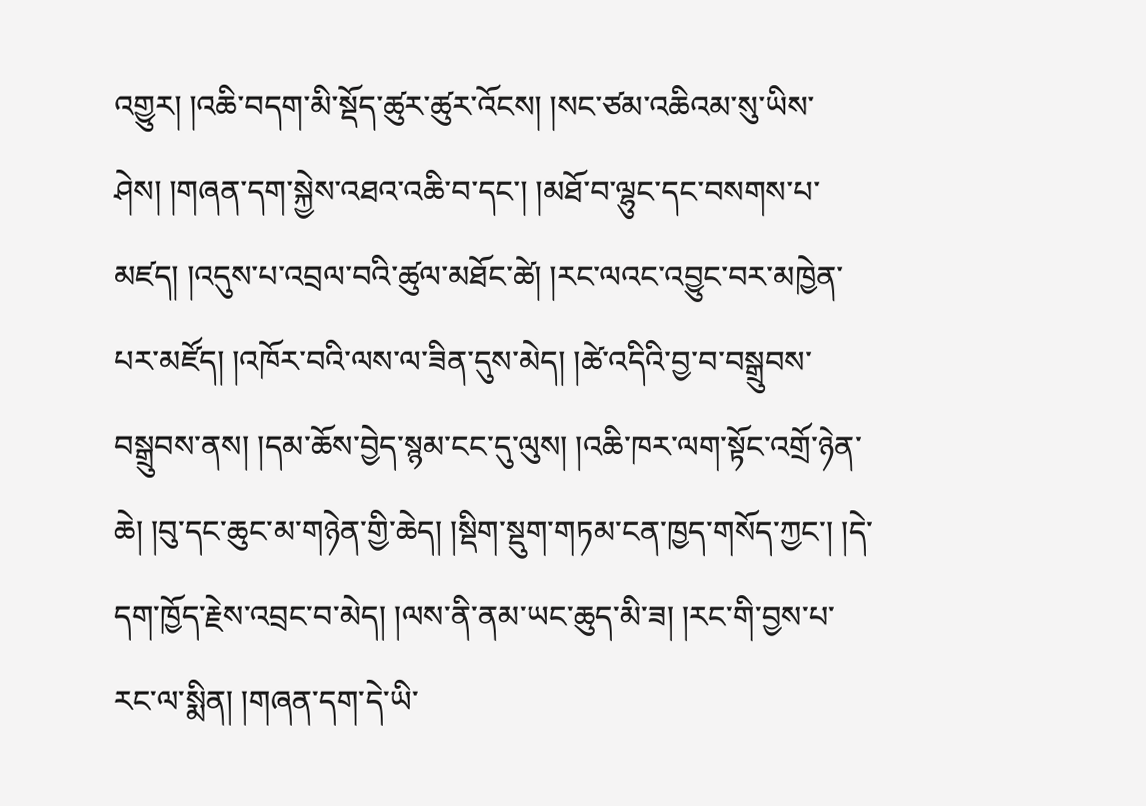འགྱུར། །འཆི་བདག་མི་སྡོད་ཚུར་ཚུར་འོངས། །སང་ཙམ་འཆིའམ་སུ་ཡིས་ཤེས། །གཞན་དག་སྐྱེས་འཐའ་འཆི་བ་དང་། །མཐོ་བ་ལྷུང་དང་བསགས་པ་མཛད། །འདུས་པ་འབྲལ་བའི་ཚུལ་མཐོང་ཚེ། །རང་ལའང་འབྱུང་བར་མཁྱེན་པར་མཛོད། །འཁོར་བའི་ལས་ལ་ཟིན་དུས་མེད། །ཚེ་འདིའི་བྱ་བ་བསྒྲུབས་བསྒྲུབས་ནས། །དམ་ཆོས་བྱེད་སྙམ་ངང་དུ་ལུས། །འཆི་ཁར་ལག་སྟོང་འགྲོ་ཉེན་ཆེ། །བུ་དང་ཆུང་མ་གཉེན་གྱི་ཆེད། །སྡིག་སྡུག་གཏམ་ངན་ཁྱད་གསོད་ཀྱང་། །དེ་དག་ཁྱོད་རྗེས་འབྲང་བ་མེད། །ལས་ནི་ནམ་ཡང་ཆུད་མི་ཟ། །རང་གི་བྱས་པ་རང་ལ་སྨིན། །གཞན་དག་དེ་ཡི་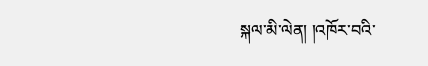སྐལ་མི་ལེན། །འཁོར་བའི་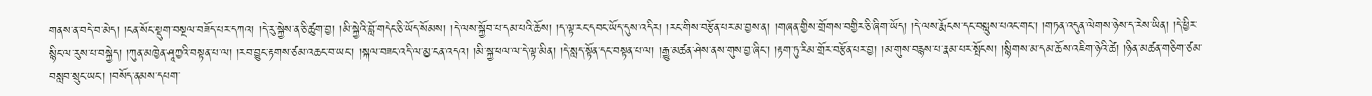གནས་ན་བདེ་བ་མེད། །ངན་སོང་སྡུག་བསྔལ་བཟོད་པར་དཀའ། །དེ་རུ་སྐྱེས་ན་ཅི་ཚུག་བྱ། །མི་སྐྱེའི་བློ་གདེང་ཅི་ཡོད་སོམས། །དེ་ལས་སྐྱོབ་པ་དམ་པའི་ཆོས། །ད་ལྟ་རང་དབང་ཡོད་དུས་འདིར། །རང་གིས་བརྩོན་པར་མ་བྱས་ན། །གཞན་གྱིས་གྲོགས་བགྱིར་ཅི་ཞིག་ཡོད། །དེ་ལས་རྨོངས་དང་བསླུས་པའང་གང་། །གཏན་འདུན་ལེགས་ཉེས་ད་རེས་ཡིན། །དེ་ཕྱིར་སྙིང་ལ་རུས་པ་བསྐྱེད། །ཀུན་མཁྱེན་ཤཱཀྱའི་བསྟན་པ་ལ། །རབ་བྱུང་རྟགས་ཙམ་འཆང་བ་ཡང་། །སྐལ་བཟང་འདི་ལ་མྱ་ངན་འདའ། །མི་སྐྱ་ཕལ་ལ་དེ་ལྟ་མིན། །དེ་སླད་སྟོན་དང་བསྟན་པ་ལ། །རྒྱུ་མཚན་ཤེས་ནས་གུས་བྱ་ཞིང་། །རྟག་ཏུ་རིམ་གྲོར་བརྩོན་པར་བྱ། །མ་གུས་བརྙས་པ་རྣམ་པར་སྤོངས། །སྙིགས་མ་དམ་ཆོས་འཇིག་ཉེའི་ཚེ། །ཉིན་མཚན་གཅིག་ཙམ་བསླབ་སྲུང་ཡང་། །བསོད་ནམས་དཔག་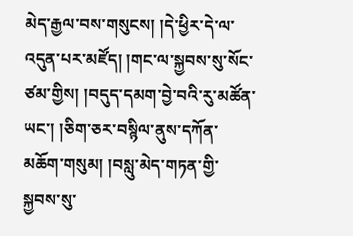མེད་རྒྱལ་བས་གསུངས། །དེ་ཕྱིར་དེ་ལ་འདུན་པར་མཛོད། །གང་ལ་སྐྱབས་སུ་སོང་ཙམ་གྱིས། །བདུད་དམག་བྱེ་བའི་རུ་མཚོན་ཡང་། །ཅིག་ཅར་བསྙིལ་ནུས་དཀོན་མཆོག་གསུམ། །བསླུ་མེད་གཏན་གྱི་སྐྱབས་སུ་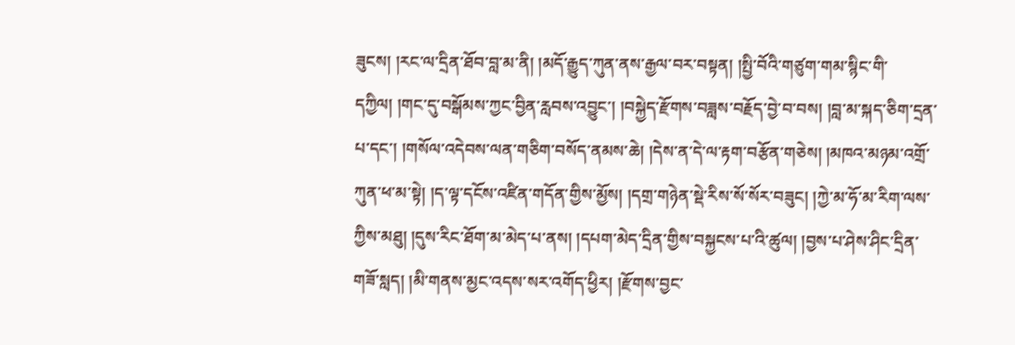ཟུངས། །རང་ལ་དྲིན་ཐོབ་བླ་མ་ནི། །མདོ་རྒྱུད་ཀུན་ནས་རྒྱལ་བར་བསྟན། །སྤྱི་བོའི་གཙུག་གམ་སྙིང་གི་དཀྱིལ། །གང་དུ་བསྒོམས་ཀྱང་བྱིན་རླབས་འབྱུང་། །བསྐྱེད་རྫོགས་བཟླས་བརྗོད་བྱེ་བ་བས། །བླ་མ་སྐད་ཅིག་དྲན་པ་དང་། །གསོལ་འདེབས་ལན་གཅིག་བསོད་ནམས་ཆེ། །དེས་ན་དེ་ལ་རྟག་བརྩོན་གཅེས། །མཁའ་མཉམ་འགྲོ་ཀུན་ཕ་མ་སྟེ། །ད་ལྟ་དངོས་འཛིན་གདོན་གྱིས་མྱོས། །དགྲ་གཉེན་སྡེ་རིས་སོ་སོར་བཟུང། །ཀྱེ་མ་ཧོ་མ་རིག་ལས་ཀྱིས་མཐུ། །དུས་རིང་ཐོག་མ་མེད་པ་ནས། །དཔག་མེད་དྲིན་གྱིས་བསྐྱངས་པ་འི་ཚུལ། །བྱས་པ་ཤེས་ཤིང་དྲིན་གཟོ་སླད། །མི་གནས་མྱང་འདས་སར་འགོད་ཕྱིར། །རྫོགས་བྱང་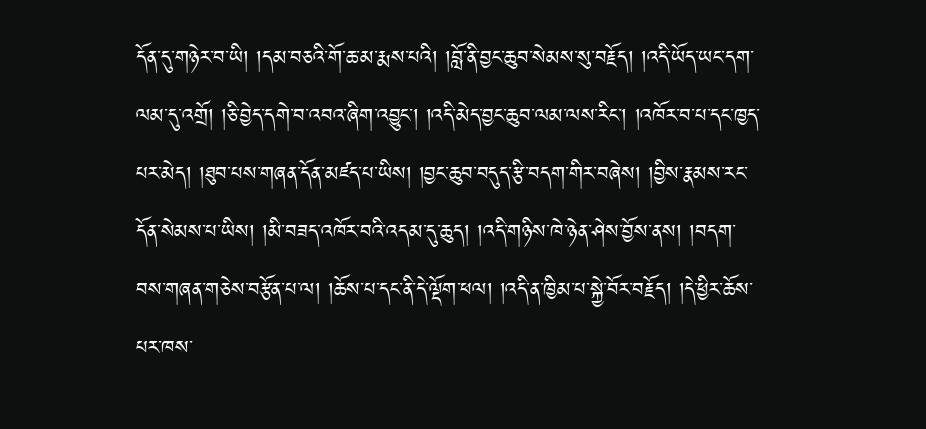དོན་དུ་གཉེར་བ་ཡི། །དམ་བཅའི་གོ་ཆ་མ་རྨས་པའི། །བློ་ནི་བྱང་ཆུབ་སེམས་སུ་བརྗོད། །འདི་ཡོད་ཡང་དག་ལམ་དུ་འགྲོ། །ཅི་བྱེད་དགེ་བ་འབའ་ཞིག་འབྱུང་། །འདི་མེད་བྱང་ཆུབ་ལམ་ལས་རིང་། །འཁོར་བ་པ་དང་ཁྱད་པར་མེད། །ཐུབ་པས་གཞན་དོན་མཛད་པ་ཡིས། །བྱང་ཆུབ་བདུད་རྩི་བདག་གིར་བཞེས། །བྱིས་རྣམས་རང་དོན་སེམས་པ་ཡིས། །མི་བཟད་འཁོར་བའི་འདམ་དུ་ཆུད། །འདི་གཉིས་ཁེ་ཉེན་ཤེས་བྱོས་ནས། །བདག་བས་གཞན་གཅེས་བརྩོན་པ་ལ། །ཆོས་པ་དང་ནི་དེ་ལྡོག་ཕལ། །འདི་ན་ཁྱིམ་པ་སྐྱེ་བོར་བརྗོད། །དེ་ཕྱིར་ཆོས་པར་ཁས་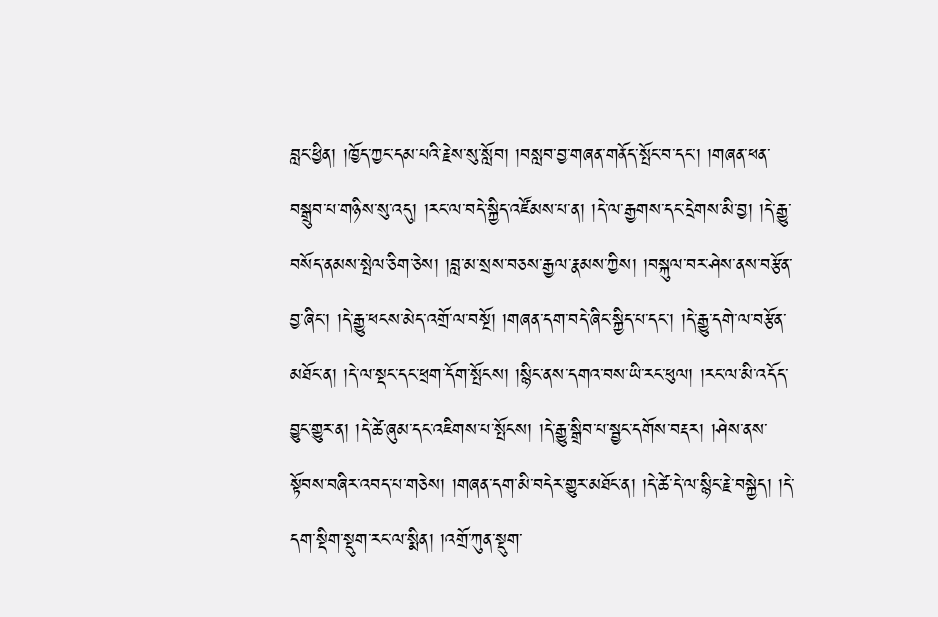བླང་ཕྱིན། །ཁྱོད་ཀྱང་དམ་པའི་རྗེས་སུ་སློབ། །བསླབ་བྱ་གཞན་གནོད་སྤོང་བ་དང་། །གཞན་ཕན་བསྒྲུབ་པ་གཉིས་སུ་འདུ། །རང་ལ་བདེ་སྐྱིད་འཛོམས་པ་ན། །དེ་ལ་རྒྱགས་དང་དྲེགས་མི་བྱ། །དེ་རྒྱུ་བསོད་ནམས་སྤེལ་ཅིག་ཅེས། །བླ་མ་སྲས་བཅས་རྒྱལ་རྣམས་ཀྱིས། །བསྐུལ་བར་ཤེས་ནས་བརྩོན་བྱ་ཞིང་། །དེ་རྒྱུ་ཕངས་མེད་འགྲོ་ལ་བསྔོ། །གཞན་དག་བདེ་ཞིང་སྐྱིད་པ་དང་། །དེ་རྒྱུ་དགེ་ལ་བརྩོན་མཐོང་ན། །དེ་ལ་སྡང་དང་ཕྲག་དོག་སྤོངས། །སྙིང་ནས་དགའ་བས་ཡི་རང་ཕུལ། །རང་ལ་མི་འདོད་བྱུང་གྱུར་ན། །དེ་ཚེ་ཞུམ་དང་འཇིགས་པ་སྤོངས། །དེ་རྒྱུ་སྒྲིབ་པ་སྦྱང་དགོས་བརྡར། །ཤེས་ནས་སྟོབས་བཞིར་འབད་པ་གཅེས། །གཞན་དག་མི་བདེར་གྱུར་མཐོང་ན། །དེ་ཚེ་དེ་ལ་སྙིང་རྗེ་བསྐྱེད། །དེ་དག་སྡིག་སྡུག་རང་ལ་སྨིན། །འགྲོ་ཀུན་སྡུག་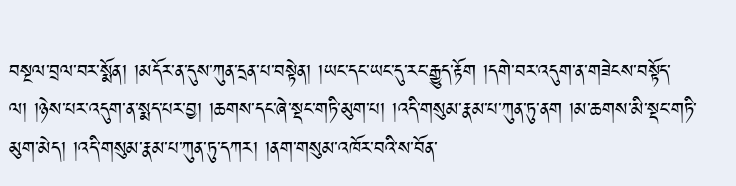བསྔལ་བྲལ་བར་སྨོན། །མདོར་ན་དུས་ཀུན་དྲན་པ་བསྟེན། །ཡང་དང་ཡང་དུ་རང་རྒྱུད་རྟོག །དགེ་བར་འདུག་ན་གཟེངས་བསྟོད་ལ། །ཉེས་པར་འདུག་ན་སྨད་པར་བྱ། །ཆགས་དང་ཞེ་སྡང་གཏི་མུག་པ། །འདི་གསུམ་རྣམ་པ་ཀུན་ཏུ་ནག །མ་ཆགས་མི་སྡང་གཏི་མུག་མེད། །འདི་གསུམ་རྣམ་པ་ཀུན་ཏུ་དཀར། །ནག་གསུམ་འཁོར་བའི་ས་བོན་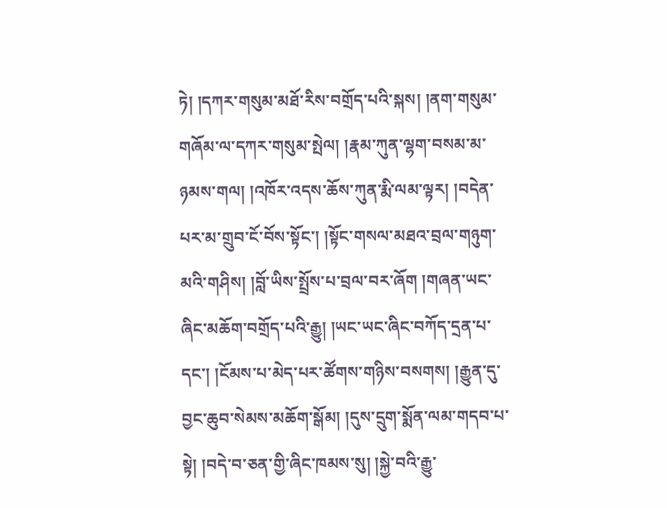ཏེ། །དཀར་གསུམ་མཐོ་རིས་བགྲོད་པའི་སྐས། །ནག་གསུམ་གཞོམ་ལ་དཀར་གསུམ་སྤེལ། །རྣམ་ཀུན་ལྷག་བསམ་མ་ཉམས་གལ། །འཁོར་འདས་ཆོས་ཀུན་རྨི་ལམ་ལྟར། །བདེན་པར་མ་གྲུབ་ངོ་བོས་སྟོང་། །སྟོང་གསལ་མཐའ་བྲལ་གཉུག་མའི་གཤིས། །བློ་ཡིས་སྤྲོས་པ་བྲལ་བར་ཞོག །གཞན་ཡང་ཞིང་མཆོག་བགྲོད་པའི་རྒྱུ། །ཡང་ཡང་ཞིང་བཀོད་དྲན་པ་དང་། །ངོམས་པ་མེད་པར་ཚོགས་གཉིས་བསགས། །རྒྱུན་དུ་བྱང་ཆུབ་སེམས་མཆོག་སྒོམ། །དུས་དྲུག་སྨོན་ལམ་གདབ་པ་སྟེ། །བདེ་བ་ཅན་གྱི་ཞིང་ཁམས་སུ། །སྐྱེ་བའི་རྒྱུ་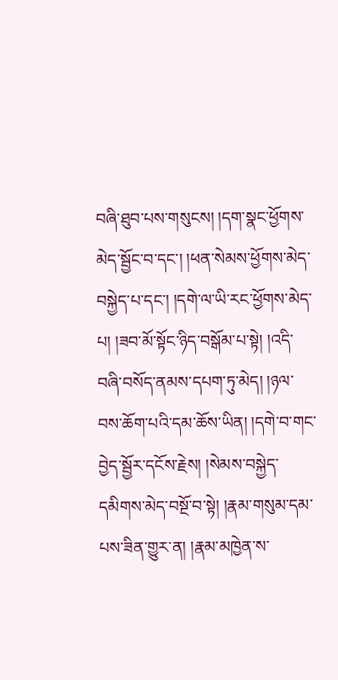བཞི་ཐུབ་པས་གསུངས། །དག་སྣང་ཕྱོགས་མེད་སྦྱོང་བ་དང་། །ཕན་སེམས་ཕྱོགས་མེད་བསྐྱེད་པ་དང་། །དགེ་ལ་ཡི་རང་ཕྱོགས་མེད་པ། །ཟབ་མོ་སྟོང་ཉིད་བསྒོམ་པ་སྟེ། །འདི་བཞི་བསོད་ནམས་དཔག་ཏུ་མེད། །ཉལ་བས་ཆོག་པའི་དམ་ཆོས་ཡིན། །དགེ་བ་གང་བྱེད་སྦྱོར་དངོས་རྗེས། །སེམས་བསྐྱེད་དམིགས་མེད་བསྔོ་བ་སྟེ། །རྣམ་གསུམ་དམ་པས་ཟིན་གྱུར་ན། །རྣམ་མཁྱེན་ས་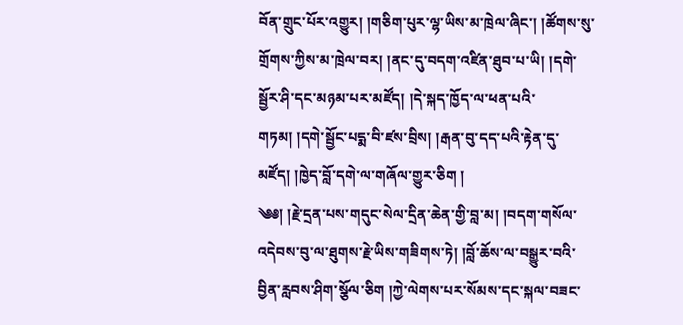བོན་གྲུང་པོར་འགྱུར། །གཅིག་པུར་ལྷ་ཡིས་མ་ཁྲེལ་ཞིང་། །ཚོགས་སུ་གྲོགས་ཀྱིས་མ་ཁྲེལ་བར། །ནང་དུ་བདག་འཛིན་ཐུབ་པ་ཡི། །དགེ་སྦྱོར་ཤི་དང་མཉམ་པར་མཛོད། །དེ་སྐད་ཁྱོད་ལ་ཕན་པའི་གཏམ། །དགེ་སྦྱོང་པདྨ་བི་ཛས་བྲིས། །རྒན་བུ་དད་པའི་རྟེན་དུ་མཛོད། །ཁྱེད་བློ་དགེ་ལ་གཞོལ་གྱུར་ཅིག །
༄༅། །རྗེ་དྲན་པས་གདུང་སེལ་དྲིན་ཆེན་གྱི་བླ་མ། །བདག་གསོལ་འདེབས་བུ་ལ་ཐུགས་རྗེ་ཡིས་གཟིགས་ཏེ། །བློ་ཆོས་ལ་བསྒྱུར་བའི་བྱིན་རླབས་ཤིག་སྩོལ་ཅིག །ཀྱེ་ལེགས་པར་སོམས་དང་སྐལ་བཟང་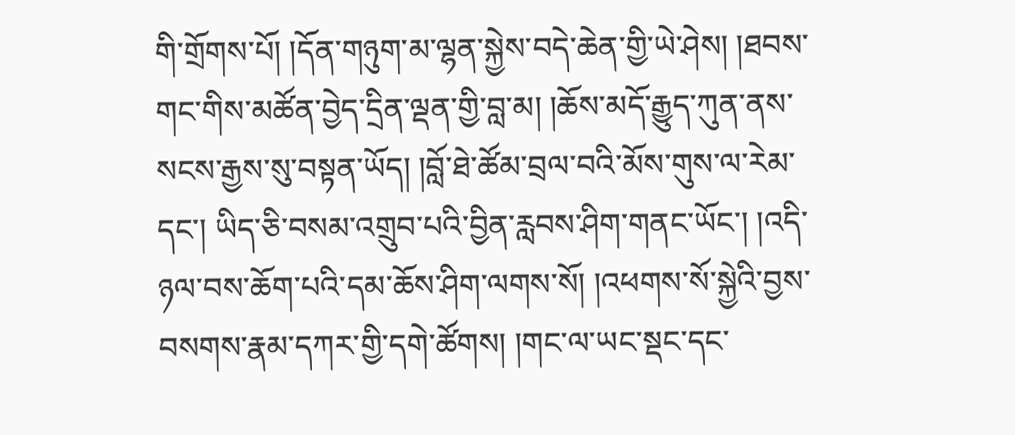གི་གྲོགས་པོ། །དོན་གཉུག་མ་ལྷན་སྐྱེས་བདེ་ཆེན་གྱི་ཡེ་ཤེས། །ཐབས་གང་གིས་མཚོན་བྱེད་དྲིན་ལྡན་གྱི་བླ་མ། །ཆོས་མདོ་རྒྱུད་ཀུན་ནས་སངས་རྒྱས་སུ་བསྟན་ཡོད། །བློ་ཐེ་ཚོམ་བྲལ་བའི་མོས་གུས་ལ་རེམ་དང་། ཡིད་ཅི་བསམ་འགྲུབ་པའི་བྱིན་རླབས་ཤིག་གནང་ཡོང་། །འདི་ཉལ་བས་ཆོག་པའི་དམ་ཆོས་ཤིག་ལགས་སོ། །འཕགས་སོ་སྐྱེའི་བྱས་བསགས་རྣམ་དཀར་གྱི་དགེ་ཚོགས། །གང་ལ་ཡང་སྡང་དང་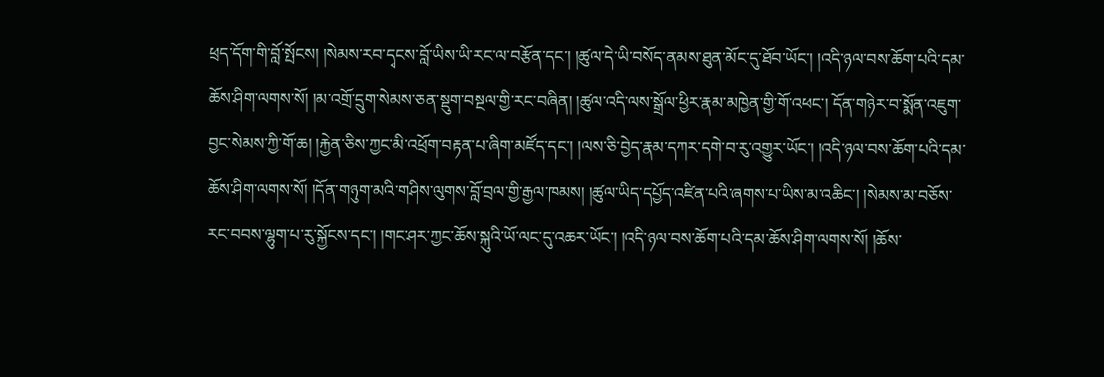ཕྲད་དོག་གི་བློ་སྤོངས། །སེམས་རབ་དྭངས་བློ་ཡིས་ཡི་རང་ལ་བརྩོན་དང་། །ཚུལ་དེ་ཡི་བསོད་ནམས་ཐུན་མོང་དུ་ཐོབ་ཡོང་། །འདི་ཉལ་བས་ཆོག་པའི་དམ་ཆོས་ཤིག་ལགས་སོ། །མ་འགྲོ་དྲུག་སེམས་ཅན་སྡུག་བསྔལ་གྱི་རང་བཞིན། །ཚུལ་འདི་ལས་སྒྲོལ་ཕྱིར་རྣམ་མཁྱེན་གྱི་གོ་འཕང་། དོན་གཉེར་བ་སྨོན་འཇུག་བྱང་སེམས་ཀྱི་གོ་ཆ། །རྐྱེན་ཅིས་ཀྱང་མི་འཕྲོག་བརྟན་པ་ཞིག་མཛོད་དང་། །ལས་ཅི་བྱེད་རྣམ་དཀར་དགེ་བ་རུ་འགྱུར་ཡོང་། །འདི་ཉལ་བས་ཆོག་པའི་དམ་ཆོས་ཤིག་ལགས་སོ། །དོན་གཉུག་མའི་གཤིས་ལུགས་བློ་བྲལ་གྱི་རྒྱལ་ཁམས། །ཚུལ་ཡིད་དཔྱོད་འཛིན་པའི་ཞགས་པ་ཡིས་མ་འཆིང་། །སེམས་མ་བཅོས་རང་བབས་ལྷུག་པ་རུ་སྐྱོངས་དང་། །གང་ཤར་ཀྱང་ཆོས་སྐུའི་ཡོ་ལང་དུ་འཆར་ཡོང་། །འདི་ཉལ་བས་ཆོག་པའི་དམ་ཆོས་ཤིག་ལགས་སོ། །ཆོས་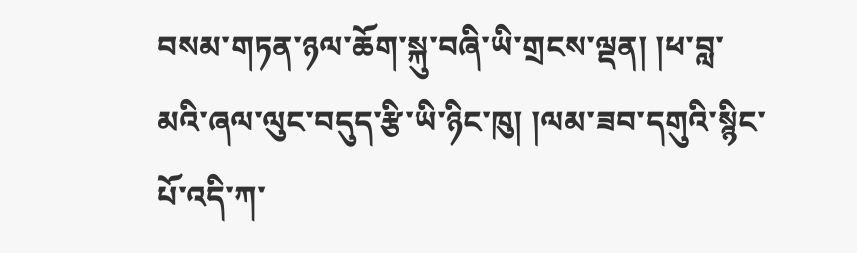བསམ་གཏན་ཉལ་ཆོག་སྐུ་བཞི་ཡི་གྲངས་ལྡན། །ཕ་བླ་མའི་ཞལ་ལུང་བདུད་རྩི་ཡི་ཉིང་ཁུ། །ལམ་ཟབ་དགུའི་སྙིང་པོ་འདི་ཀ་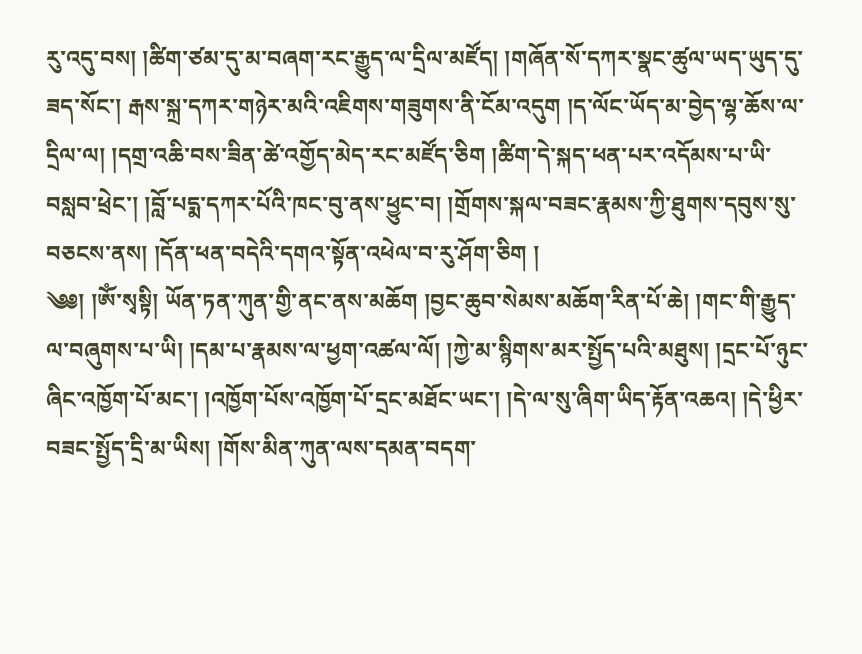རུ་འདུ་བས། །ཚིག་ཙམ་དུ་མ་བཞག་རང་རྒྱུད་ལ་དྲིལ་མཛོད། །གཞོན་སོ་དཀར་སྣང་ཚུལ་ཡད་ཡུད་དུ་ཟད་སོང་། རྒས་སྐྲ་དཀར་གཉེར་མའི་འཇིགས་གཟུགས་ནི་ངོམ་འདུག །ད་ལོང་ཡོད་མ་བྱེད་ལྷ་ཆོས་ལ་དྲིལ་ལ། །དགྲ་འཆི་བས་ཟིན་ཚེ་འགྱོད་མེད་རང་མཛོད་ཅིག །ཚིག་དེ་སྐད་ཕན་པར་འདོམས་པ་ཡི་བསླབ་ཕྲེང་། །བློ་པདྨ་དཀར་པོའི་ཁང་བུ་ནས་ཕྱུང་བ། །གྲོགས་སྐལ་བཟང་རྣམས་ཀྱི་ཐུགས་དབུས་སུ་བཅངས་ནས། །དོན་ཕན་བདེའི་དགའ་སྟོན་འཕེལ་བ་རུ་ཤོག་ཅིག །
༄༅། །ༀ་སྭསྟི། ཡོན་ཏན་ཀུན་གྱི་ནང་ནས་མཆོག །བྱང་ཆུབ་སེམས་མཆོག་རིན་པོ་ཆེ། །གང་གི་རྒྱུད་ལ་བཞུགས་པ་ཡི། །དམ་པ་རྣམས་ལ་ཕྱག་འཚལ་ལོ། །ཀྱེ་མ་སྙིགས་མར་སྤྱོད་པའི་མཐུས། །དྲང་པོ་ཉུང་ཞིང་འཁྱོག་པོ་མང་། །འཁྱོག་པོས་འཁྱོག་པོ་དྲང་མཐོང་ཡང་། །དེ་ལ་སུ་ཞིག་ཡིད་རྟོན་འཆའ། །དེ་ཕྱིར་བཟང་སྤྱོད་དྲི་མ་ཡིས། །གོས་མིན་ཀུན་ལས་དམན་བདག་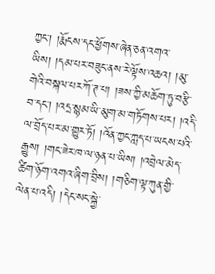ཀྱང་། །རྨོངས་དང་ཕྱོགས་ཞེན་ཅན་འགའ་ཡིས། །དམ་པར་བཟུང་ནས་རེ་ལྟོས་འཆའ། །མུ་གེའི་བསྐལ་པར་ཀོ་ཊ་པ། །ཟས་ཀྱི་མཆོག་ཏུ་བརྩི་བ་དང་། །འདྲ་སྙམ་ཡི་མུག་མ་གཏོགས་པར། །འདི་ལ་བྲོད་པར་མ་གྱུར་ཏོ། །འོན་ཀྱང་ཀླད་པ་ཡངས་པའི་རྒྱུས། །གང་ཟེར་ཁ་ལ་ཉན་པ་ཡིས། །འབྲེལ་མེད་ཚིག་ཉོག་འགའ་ཞིག་བྲིས། །གཅིག་ལྟ་ཀུན་གྱི་ལེན་པ་འདི། །དེང་སང་སྐྱེ་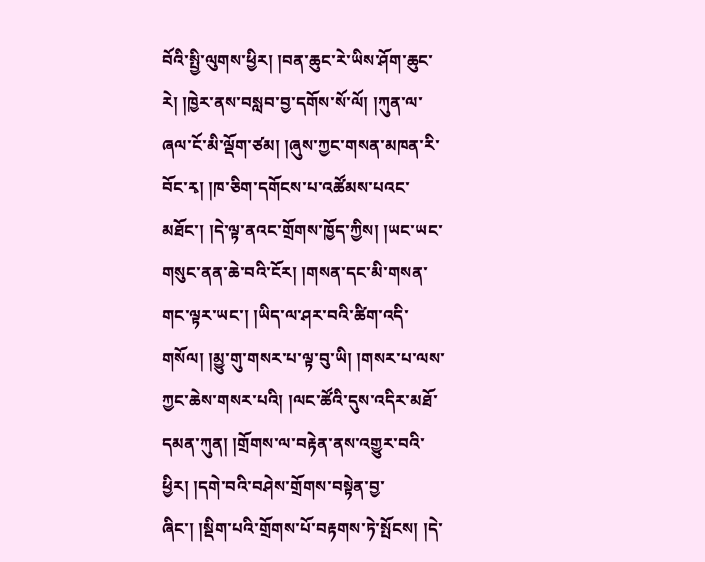བོའི་སྤྱི་ལུགས་ཕྱིར། །བན་ཆུང་རེ་ཡིས་ཤོག་ཆུང་རེ། །ཁྱེར་ནས་བསླབ་བྱ་དགོས་སོ་ལོ། །ཀུན་ལ་ཞལ་ངོ་མི་ལྡོག་ཙམ། །ཞུས་ཀྱང་གསན་མཁན་རི་བོང་རྭ། །ཁ་ཅིག་དགོངས་པ་འཚོམས་པའང་མཐོང་། །དེ་ལྟ་ནའང་གྲོགས་ཁྱོད་ཀྱིས། །ཡང་ཡང་གསུང་ནན་ཆེ་བའི་ངོར། །གསན་དང་མི་གསན་གང་ལྟར་ཡང་། །ཡིད་ལ་ཤར་བའི་ཚིག་འདི་གསོལ། །མྱུ་གུ་གསར་པ་ལྟ་བུ་ཡི། །གསར་པ་ལས་ཀྱང་ཆེས་གསར་པའི། །ལང་ཚོའི་དུས་འདིར་མཐོ་དམན་ཀུན། །གྲོགས་ལ་བརྟེན་ནས་འགྱུར་བའི་ཕྱིར། །དགེ་བའི་བཤེས་གྲོགས་བསྟེན་བྱ་ཞིང་། །སྡིག་པའི་གྲོགས་པོ་བརྟགས་ཏེ་སྤོངས། །དེ་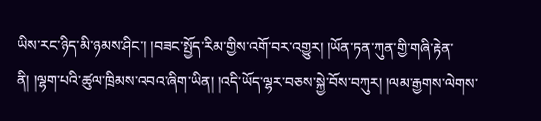ཡིས་རང་ཉིད་མི་ཉམས་ཤིང་། །བཟང་སྤྱོད་རིམ་གྱིས་འགོ་བར་འགྱུར། །ཡོན་ཏན་ཀུན་གྱི་གཞི་རྟེན་ནི། །ལྷག་པའི་ཚུལ་ཁྲིམས་འབའ་ཞིག་ཡིན། །འདི་ཡོད་ལྷར་བཅས་སྐྱེ་བོས་བཀུར། །ལམ་རྒྱགས་ལེགས་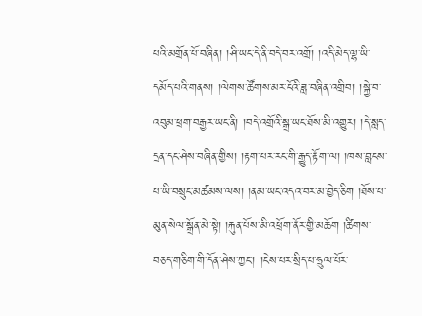པའི་མགྲོན་པོ་བཞིན། །ཤི་ཡང་དེ་ནི་བདེ་བར་འགྲོ། །འདི་མེད་ལྷ་ཡི་དམོད་པའི་གནས། །ལེགས་ཚོགས་མར་ངོའི་ཟླ་བཞིན་འགྲིབ། །སྐྱེ་བ་འབུམ་ཕྲག་བརྒྱར་ཡང་ནི། །བདེ་འགྲོའི་སྒྲ་ཡང་ཐོས་མི་འགྱུར། །དེ་སླད་དྲན་དང་ཤེས་བཞིན་གྱིས། །རྟག་པར་རང་གི་རྒྱུད་རྟོག་ལ། །ཁས་བླངས་པ་ཡི་བསྲུང་མཚམས་ལས། །ནམ་ཡང་འདའ་བར་མ་བྱེད་ཅིག །ཐོས་པ་མུན་སེལ་སྒྲོན་མེ་སྟེ། །རྐུན་པོས་མི་འཕྲོག་ནོར་གྱི་མཆོག །ཚིགས་བཅད་གཅིག་གི་དོན་ཤེས་ཀྱང་། །ངེས་པར་སྲིད་པ་ཧྲུལ་པོར་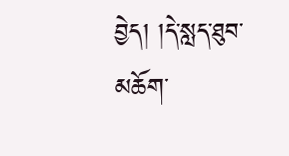བྱེད། །དེ་སླད་ཐུབ་མཆོག་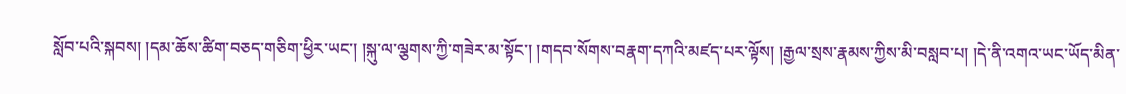སློབ་པའི་སྐབས། །དམ་ཆོས་ཚིག་བཅད་གཅིག་ཕྱིར་ཡང་། །སྐུ་ལ་ལྕགས་ཀྱི་གཟེར་མ་སྟོང་། །གདབ་སོགས་བརྣག་དཀའི་མཛད་པར་ལྟོས། །རྒྱལ་སྲས་རྣམས་ཀྱིས་མི་བསླབ་པ། །དེ་ནི་འགའ་ཡང་ཡོད་མིན་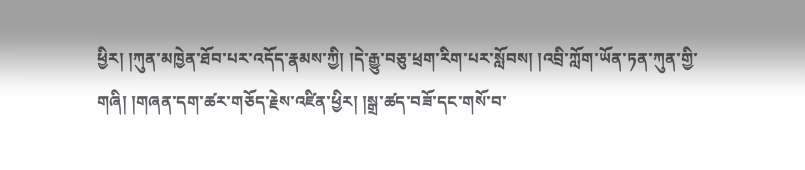ཕྱིར། །ཀུན་མཁྱེན་ཐོབ་པར་འདོད་རྣམས་ཀྱི། །དེ་རྒྱུ་བཅུ་ཕྲག་རིག་པར་སློབས། །འབྲི་ཀློག་ཡོན་ཏན་ཀུན་གྱི་གཞི། །གཞན་དག་ཚར་གཅོད་རྗེས་འཛིན་ཕྱིར། །སྒྲ་ཚད་བཟོ་དང་གསོ་བ་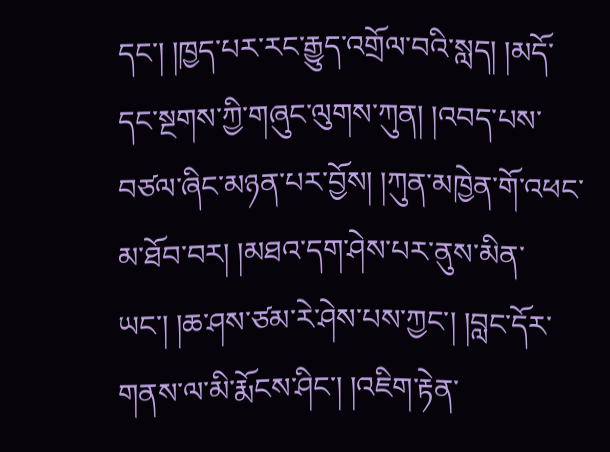དང་། །ཁྱད་པར་རང་རྒྱུད་འགྲོལ་བའི་སླད། །མདོ་དང་སྔགས་ཀྱི་གཞུང་ལུགས་ཀུན། །འབད་པས་བཙལ་ཞིང་མཉན་པར་བྱོས། །ཀུན་མཁྱེན་གོ་འཕང་མ་ཐོབ་བར། །མཐའ་དག་ཤེས་པར་ནུས་མིན་ཡང་། །ཆ་ཤས་ཙམ་རེ་ཤེས་པས་ཀྱང་། །བླང་དོར་གནས་ལ་མི་རྨོངས་ཤིང་། །འཇིག་རྟེན་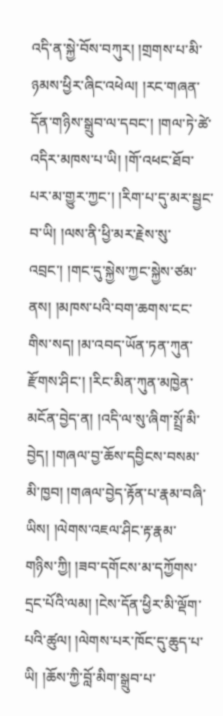འདི་ན་སྐྱེ་བོས་བཀུར། །གྲགས་པ་མི་ཉམས་ཕྱིར་ཞིང་འཕེལ། །རང་གཞན་དོན་གཉིས་སྒྲུབ་ལ་དབང་། །གལ་ཏེ་ཚེ་འདིར་མཁས་པ་ཡི། །གོ་འཕང་ཐོབ་པར་མ་གྱུར་ཀྱང་། །རིག་པ་དུ་མར་སྦྱང་བ་ཡི། །ལས་ནི་ཕྱི་མར་རྗེས་སུ་འབྲང་། །གང་དུ་སྐྱེས་ཀྱང་སྐྱེས་ཙམ་ནས། །མཁས་པའི་བག་ཆགས་ངང་གིས་སད། །མ་འབད་ཡོན་ཏན་ཀུན་རྫོགས་ཤིང་། །རིང་མིན་ཀུན་མཁྱེན་མངོན་བྱེད་ན། །འདི་ལ་སུ་ཞིག་སྤྲོ་མི་བྱེད། །གཞལ་བྱ་ཆོས་དབྱིངས་བསམ་མི་ཁྱབ། །གཞལ་བྱེད་རྟོན་པ་རྣམ་བཞི་ཡིས། །ལེགས་འཇལ་ཤིང་རྟ་རྣམ་གཉིས་ཀྱི། །ཟབ་དགོངས་མ་དཀྱོགས་དྲང་པོའི་ལམ། །ངེས་དོན་ཕྱིར་མི་ལྡོག་པའི་ཚུལ། །ལེགས་པར་ཁོང་དུ་ཆུད་པ་ཡི། །ཆོས་ཀྱི་བློ་མིག་སྒྲུབ་པ་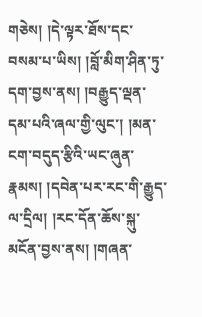གཅེས། །དེ་ལྟར་ཐོས་དང་བསམ་པ་ཡིས། །བློ་མིག་ཤིན་ཏུ་དག་བྱས་ནས། །བརྒྱུད་ལྡན་དམ་པའི་ཞལ་གྱི་ལུང་། །མན་ངག་བདུད་རྩིའི་ཡང་ཞུན་རྣམས། །དབེན་པར་རང་གི་རྒྱུད་ལ་དྲིལ། །རང་དོན་ཆོས་སྐུ་མངོན་བྱས་ནས། །གཞན་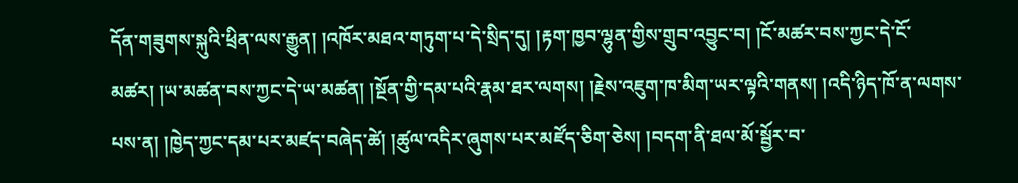དོན་གཟུགས་སྐུའི་ཕྲིན་ལས་རྒྱུན། །འཁོར་མཐའ་གཏུག་པ་དེ་སྲིད་དུ། །རྟག་ཁྱབ་ལྷུན་གྱིས་གྲུབ་འབྱུང་བ། །ངོ་མཚར་བས་ཀྱང་དེ་ངོ་མཚར། །ཡ་མཚན་བས་ཀྱང་དེ་ཡ་མཚན། །སྔོན་གྱི་དམ་པའི་རྣམ་ཐར་ལགས། །རྗེས་འཇུག་ཁ་མིག་ཡར་ལྟའི་གནས། །འདི་ཉིད་ཁོ་ན་ལགས་པས་ན། །ཁྱེད་ཀྱང་དམ་པར་མཛད་བཞེད་ཚེ། །ཚུལ་འདིར་ཞུགས་པར་མཛོད་ཅིག་ཅེས། །བདག་ནི་ཐལ་མོ་སྦྱོར་བ་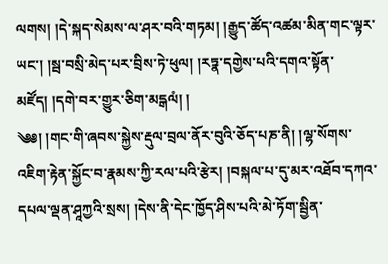ལགས། །དེ་སྐད་སེམས་ལ་ཤར་བའི་གཏམ། །རྒྱུད་ཚོད་འཚམ་མིན་གང་ལྟར་ཡང་། །སྦ་བསྲི་མེད་པར་བྲིས་ཏེ་ཕུལ། །རཏྣ་དགྱེས་པའི་དགའ་སྟོན་མཛོད། །དགེ་བར་གྱུར་ཅིག་མདྒལཾ། །
༄༅། །གང་གི་ཞབས་སྐྱེས་རྡུལ་བྲལ་ནོར་བུའི་ཅོད་པཎ་ནི། །ལྷ་སོགས་འཇིག་རྟེན་སྐྱོང་བ་རྣམས་ཀྱི་རལ་པའི་རྩེར། །བསྐལ་པ་དུ་མར་འཐོབ་དཀའ་དཔལ་ལྡན་ཤཱཀྱའི་སྲས། །དེས་ནི་དེང་ཁྱོད་ཤིས་པའི་མེ་ཏོག་སྦྱིན་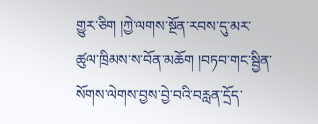གྱུར་ཅིག །ཀྱེ་ལགས་སྔོན་རབས་དུ་མར་ཚུལ་ཁྲིམས་ས་བོན་མཆོག །བཏབ་གང་སྦྱིན་སོགས་ལེགས་བྱས་བྱེ་བའི་བརླན་དྲོད་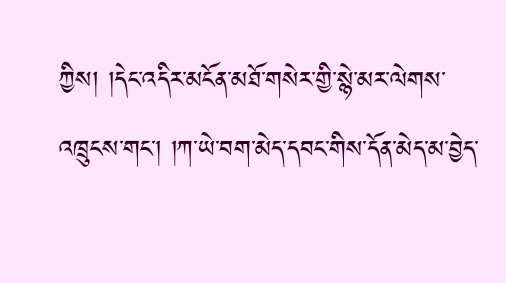ཀྱིས། །དེང་འདིར་མངོན་མཐོ་གསེར་གྱི་སྙེ་མར་ལེགས་འཁྲུངས་གང་། །ཀ་ཡེ་བག་མེད་དབང་གིས་དོན་མེད་མ་བྱེད་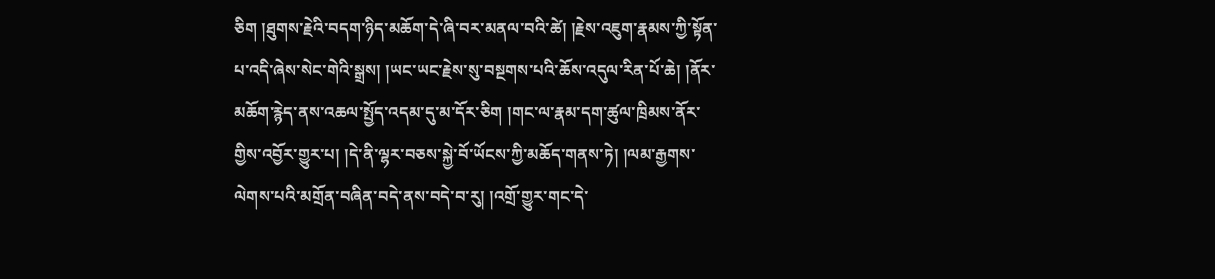ཅིག །ཐུགས་རྗེའི་བདག་ཉིད་མཆོག་དེ་ཞི་བར་མནལ་བའི་ཚེ། །རྗེས་འཇུག་རྣམས་ཀྱི་སྟོན་པ་འདི་ཞེས་སེང་གེའི་སྒྲས། །ཡང་ཡང་རྗེས་སུ་བསྔགས་པའི་ཆོས་འདུལ་རིན་པོ་ཆེ། །ནོར་མཆོག་རྙེད་ནས་འཆལ་སྤྱོད་འདམ་དུ་མ་དོར་ཅིག །གང་ལ་རྣམ་དག་ཚུལ་ཁྲིམས་ནོར་གྱིས་འབྱོར་གྱུར་པ། །དེ་ནི་ལྷར་བཅས་སྐྱེ་བོ་ཡོངས་ཀྱི་མཆོད་གནས་ཏེ། །ལམ་རྒྱགས་ལེགས་པའི་མགྲོན་བཞིན་བདེ་ནས་བདེ་བ་རུ། །འགྲོ་གྱུར་གང་དེ་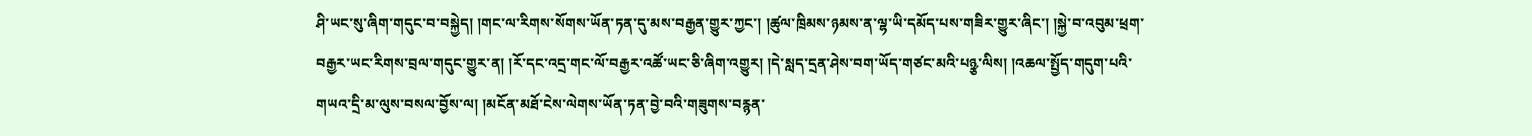ཤི་ཡང་སུ་ཞིག་གདུང་བ་བསྐྱེད། །གང་ལ་རིགས་སོགས་ཡོན་ཏན་དུ་མས་བརྒྱན་གྱུར་ཀྱང་། །ཚུལ་ཁྲིམས་ཉམས་ན་ལྷ་ཡི་དམོད་པས་གཟིར་གྱུར་ཞིང་། །སྐྱེ་བ་འབུམ་ཕྲག་བརྒྱར་ཡང་རིགས་བྲལ་གདུང་གྱུར་ན། །རོ་དང་འདྲ་གང་ལོ་བརྒྱར་འཚོ་ཡང་ཅི་ཞིག་འགྱུར། །དེ་སླད་དྲན་ཤེས་བག་ཡོད་གཙང་མའི་པཉྩ་ལིས། །འཆལ་སྤྱོད་གདུག་པའི་གཡའ་དྲི་མ་ལུས་བསལ་བྱོས་ལ། །མངོན་མཐོ་ངེས་ལེགས་ཡོན་ཏན་བྱེ་བའི་གཟུགས་བརྙན་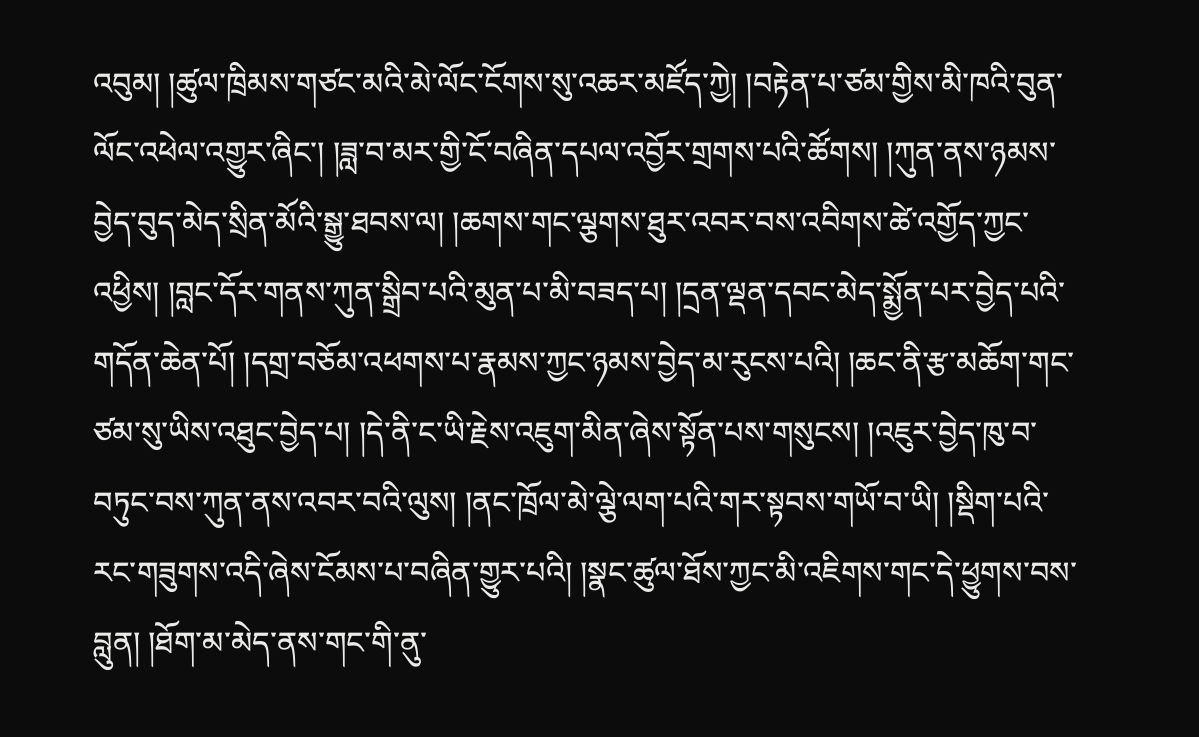འབུམ། །ཚུལ་ཁྲིམས་གཙང་མའི་མེ་ལོང་ངོགས་སུ་འཆར་མཛོད་ཀྱེ། །བརྟེན་པ་ཙམ་གྱིས་མི་ཁའི་བུན་ལོང་འཕེལ་འགྱུར་ཞིང་། །ཟླ་བ་མར་གྱི་ངོ་བཞིན་དཔལ་འབྱོར་གྲགས་པའི་ཚོགས། །ཀུན་ནས་ཉམས་བྱེད་བུད་མེད་སྲིན་མོའི་སྒྱུ་ཐབས་ལ། །ཆགས་གང་ལྕགས་ཐུར་འབར་བས་འབིགས་ཚེ་འགྱོད་ཀྱང་འཕྱིས། །བླང་དོར་གནས་ཀུན་སྒྲིབ་པའི་མུན་པ་མི་བཟད་པ། །དྲན་ལྡན་དབང་མེད་སྨྱོན་པར་བྱེད་པའི་གདོན་ཆེན་པོ། །དགྲ་བཅོམ་འཕགས་པ་རྣམས་ཀྱང་ཉམས་བྱེད་མ་རུངས་པའི། །ཆང་ནི་རྩ་མཆོག་གང་ཙམ་སུ་ཡིས་འཐུང་བྱེད་པ། །དེ་ནི་ང་ཡི་རྗེས་འཇུག་མིན་ཞེས་སྟོན་པས་གསུངས། །འཇུར་བྱེད་ཁུ་བ་བཏུང་བས་ཀུན་ནས་འབར་བའི་ལུས། །ནང་ཁྲོལ་མེ་ལྕེ་ལག་པའི་གར་སྟབས་གཡོ་བ་ཡི། །སྡིག་པའི་རང་གཟུགས་འདི་ཞེས་ངོམས་པ་བཞིན་གྱུར་པའི། །སྣང་ཚུལ་ཐོས་ཀྱང་མི་འཇིགས་གང་དེ་ཕྱུགས་བས་བླུན། །ཐོག་མ་མེད་ནས་གང་གི་ནུ་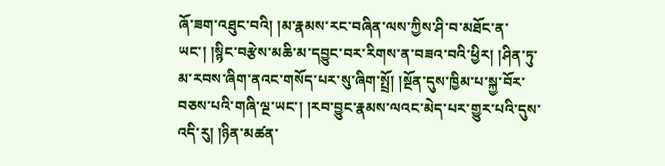ཞོ་ཟག་འཐུང་བའི། །མ་རྣམས་རང་བཞིན་ལས་ཀྱིས་ཤི་བ་མཐོང་ན་ཡང་། །སྙིང་བརྩེས་མཆི་མ་དབྱུང་བར་རིགས་ན་བཟའ་བའི་ཕྱིར། །ཤིན་ཏུ་མ་རབས་ཞིག་ནའང་གསོད་པར་སུ་ཞིག་སྤྲོ། །སྔོན་དུས་ཁྱིམ་པ་སྐྱ་བོར་བཅས་པའི་གཞི་ལྔ་ཡང་། །རབ་བྱུང་རྣམས་ལའང་མེད་པར་གྱུར་པའི་དུས་འདི་རུ། །ཉིན་མཚན་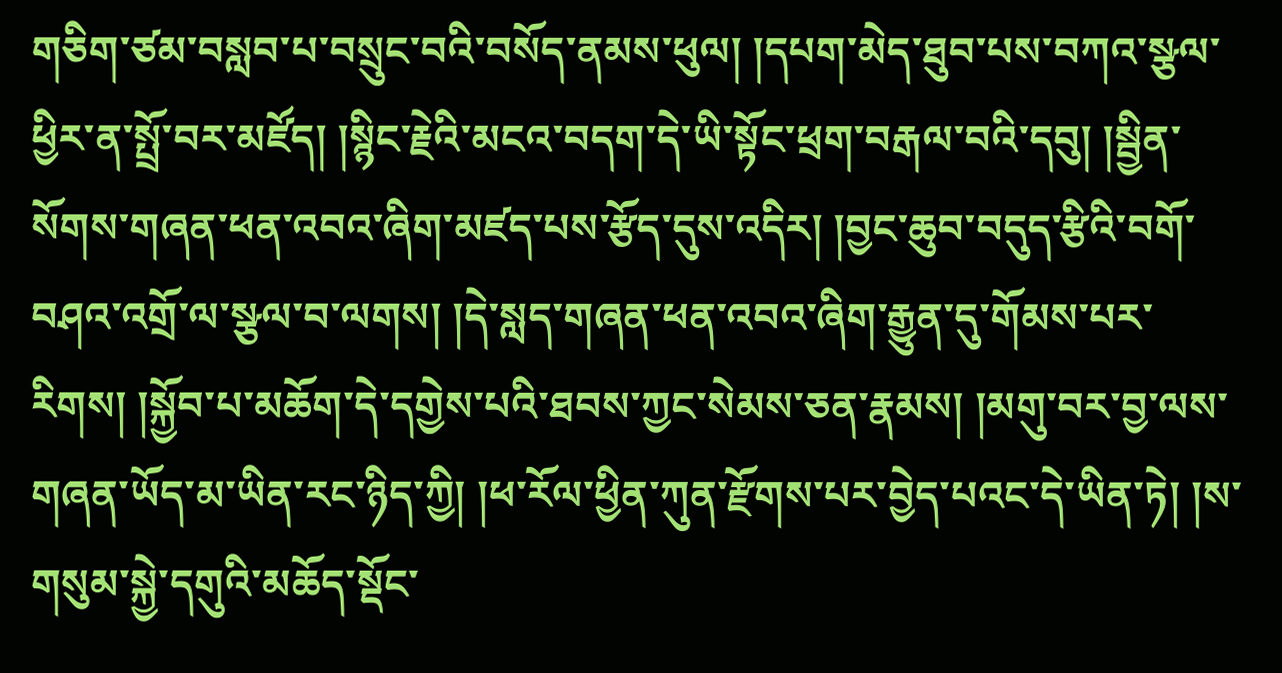གཅིག་ཙམ་བསླབ་པ་བསྲུང་བའི་བསོད་ནམས་ཕུལ། །དཔག་མེད་ཐུབ་པས་བཀའ་སྩལ་ཕྱིར་ན་སྤྲོ་བར་མཛོད། །སྙིང་རྗེའི་མངའ་བདག་དེ་ཡི་སྟོང་ཕྲག་བརྒལ་བའི་དབུ། །སྦྱིན་སོགས་གཞན་ཕན་འབའ་ཞིག་མཛད་པས་རྩོད་དུས་འདིར། །བྱང་ཆུབ་བདུད་རྩིའི་བགོ་བཤའ་འགྲོ་ལ་སྩལ་བ་ལགས། །དེ་སླད་གཞན་ཕན་འབའ་ཞིག་རྒྱུན་དུ་གོམས་པར་རིགས། །སྐྱོབ་པ་མཆོག་དེ་དགྱེས་པའི་ཐབས་ཀྱང་སེམས་ཅན་རྣམས། །མགུ་བར་བྱ་ལས་གཞན་ཡོད་མ་ཡིན་རང་ཉིད་ཀྱི། །ཕ་རོལ་ཕྱིན་ཀུན་རྫོགས་པར་བྱེད་པའང་དེ་ཡིན་ཏེ། །ས་གསུམ་སྐྱེ་དགུའི་མཆོད་སྡོང་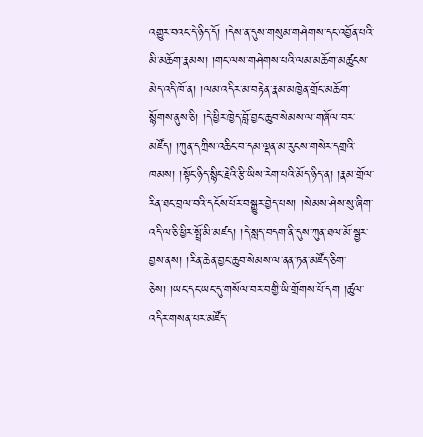འགྱུར་བའང་དེ་ཉིད་དོ། །དེས་ན་དུས་གསུམ་གཤེགས་དང་འབྱོན་པའི་མི་མཆོག་རྣམས། །གང་ལས་གཤེགས་པའི་ལམ་མཆོག་མཚུངས་མེད་འདི་ཁོ་ན། །ལམ་འདིར་མ་བརྟེན་རྣམ་མཁྱེན་གྲོང་མཆོག་སྙོགས་ནུས་ཅི། །དེ་ཕྱིར་ཁྱེད་བློ་བྱང་ཆུབ་སེམས་ལ་གཞོལ་བར་མཛོད། །ཀུན་དཀྲིས་འཆིང་བ་དམ་ལྡན་མ་རུངས་གསེར་དགྲའི་ཁམས། །སྟོང་ཉིད་སྙིང་རྗེའི་རྩི་ཡིས་རེག་པའི་མོད་ཉིད་ན། །རྣམ་གྲོལ་རིན་ཐང་བྲལ་བའི་དངོས་པོར་བསྒྱུར་བྱེད་པས། །སེམས་ཤེས་སུ་ཞིག་འདི་ལ་ཅི་ཕྱིར་སྤྲོ་མི་མཛད། །དེ་སླད་བདག་ནི་དུས་ཀུན་ཐལ་མོ་སྦྱར་བྱས་ནས། །རིན་ཆེན་བྱང་ཆུབ་སེམས་ལ་ནན་ཏན་མཛོད་ཅིག་ཅེས། །ཡང་དང་ཡང་དུ་གསོལ་བར་བགྱི་ཡི་གྲོགས་པོ་དག །ཚུལ་འདིར་གསན་པར་མཛོད་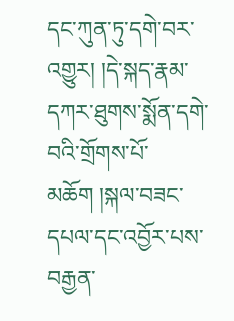དང་ཀུན་ཏུ་དགེ་བར་འགྱུར། །དེ་སྐད་རྣམ་དཀར་ཐུགས་སྨོན་དགེ་བའི་གྲོགས་པོ་མཆོག །སྐལ་བཟང་དཔལ་དང་འབྱོར་པས་བརྒྱན་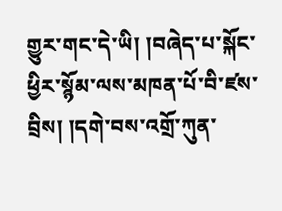གྱུར་གང་དེ་ཡི། །བཞེད་པ་སྐོང་ཕྱིར་སྙོམ་ལས་མཁན་པོ་བི་ཛས་བྲིས། །དགེ་བས་འགྲོ་ཀུན་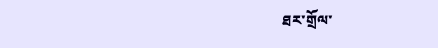ཐར་གྲོལ་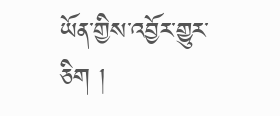ཡོན་གྱིས་འབྱོར་གྱུར་ཅིག །